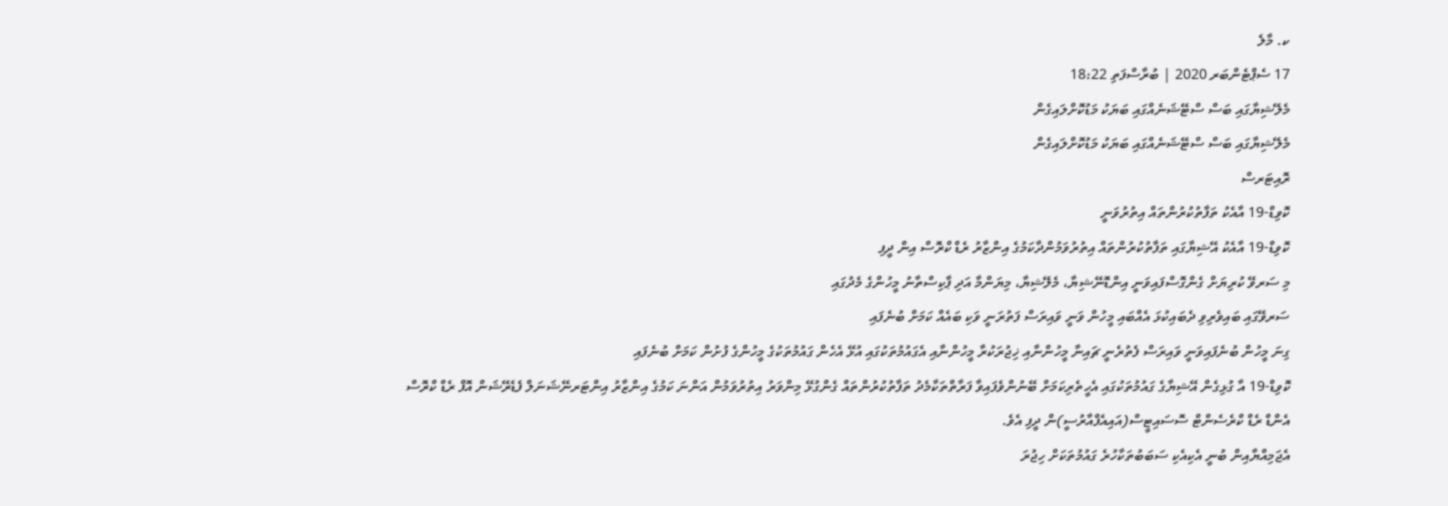ކ. މާލެ
17 ސެޕްޓެންބަރ 2020 | ބުރާސްފަތި 18:22
މެލޭޝިޔާގައި ބަސް ސްޓޭޝަނެއްގައި ބަޔަކު މަޑުކޮށްލައިގެން
މެލޭޝިޔާގައި ބަސް ސްޓޭޝަނެއްގައި ބަޔަކު މަޑުކޮށްލައިގެން
ރޮއިޓަރސް
ކޮވިޑް-19 އާއެކު ތަފާތުކުރުންތައް އިތުރުވަނީ
ކޮވިޑް-19 އާއެކު އޭޝިޔާގައި ތަފާތުކުރުންތައް އިތުރުވަމުންދާކަމުގެ އިންޒާރު ރެޑް ކްރޮސް އިން ދީފި
މި ސަރވޭ ކުރިޔަށް ގެންގޮސްފައިވަނީ އިންޑޮނޭޝިޔާ، މެލޭޝިޔާ، މިޔަންމާ އަދި ޕާކިސްތާނު މީހުންގެ މެދުގައި
ސަރވޭގައި ބައިވެރިވި ދެބައިކުޅަ އެއްބައި މީހުން ވަނީ ވައިރަސް ފަތުރަނީ ވަކި ބައެއް ކަމަށް ބުނެފައި
ގިނަ މީހުން ބުނެފައިވަނީ ވައިރަސް ފެތުރެނީ ޗައިނާ މީހުންނާއި ޚިޖުރަކުރާ މީހުންނާއި އެގައުމުތަކުގައި އުޅޭ އެހެން ގައުމުތަކުގެ މީހުންގެ ފުށުން ކަމަށް ބުނެފައި
ކޮވިޑް-19 އާ ގުޅިގެން އޭޝިޔާގެ ގައުމުތަކުގައި އެހީތެރިކަމަށް ބޭނުންވެފައިވާ ފަރާތްތަކާމެދު ތަފާތުކުރުންތައް ގެންގުޅޭ މިންވަރު އިތުރުވަމުން އަންނަ ކަމުގެ އިންޒާރު އިންޓަރނޭޝަނަލް ފެޑެރޭޝަން އޮފް ރެޑް ކްރޮސް އެންޑް ރެޑް ކްރެސެންޓް ސޮސައިޓީސް(އައިއެފްއާރުސީ)ން ދީފި އެވެ.
އެޖަމިއްޔާއިން ބުނީ އެކިއެކި ސަބަބުތަކާހުރެ ގައުމުތަކަށް ހިޖުރަ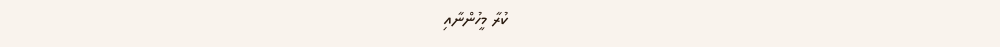ކުރާ މީހުންނާއި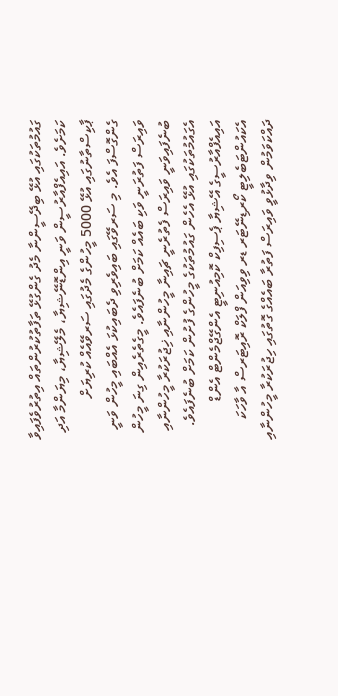ގައުމުތަކުގައި އުޅޭ ބިދޭސީންނާ މެދު ގެންގުޅޭ ތަފާތުކުރުންތައް އިތުރުވެފައިވާ ކަމަށެވެ. އައިއެފްއާރުސީން ވަނީ އިންޑޮނޭޝިޔާ، މެލޭޝިޔާ، މިޔަންމާ އަދި ޕާކިސްތާނުގައި އުޅޭ 5000 މީހުންގެ މެދުގައި ސަރވޭއެއް ކުރިޔަށް ގެންގޮސްފަ އެވެ. މި ސަރވޭގައި ބައިވެރިވި ދެބައިކުޅަ އެއްބައި މީހުން ވަނީ ވައިރަސް ފަތުރަނީ ވަކި ބައެއް ކަމަށް ބުނެފައެވެ. މީގެތެރެއިން ގިނަ މީހުން ބުނެފައިވަނީ ވައިރަސް ފެތުރެނީ ޗައިނާ މީހުންނާއި ޚިޖުރަކުރާ މީހުންނާއި އެގައުމުތަކުގައި އުޅޭ އެހެން ގައުމުތަކުގެ މީހުންގެ ފުށުން ކަމަށް ބުނެފައެވެ.
އައިއެފްއާރުސީގެ އޭޝިޔާ ޕެސިފިކް ކޮމިއުނިޓީ އެންގޭޖްމެންޓް އެންޑް އެކައުންޓަބެލިޓީ ކޯރޑިނޭޓަރ ޑރ ވިވިއަން ފްލަކް ރޮއިޓަރސް އާ ވާހަކަ ދައްކަވަމުން ވިދާޅުވީ ވައިރަސް ފަތުރާ ބައެއްގެ ގޮތުގައި ހިޖުރަކުރާ މީހުންނާއި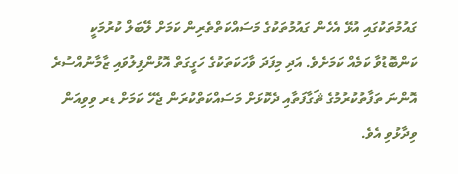ގައުމުތަކުގައި އުޅޭ އެހެން ގައުމުތަކުގެ މަސައްކަތްތެރިން ކަމަށް ލޭބަލް ކުރުމަކީ ކަންބޮޑުވާ ކަމެއް ކަމަށެވެ. އަދި މިފަދަ ވާހަކަތަކުގެ ހަގީގަތް އޮޅުންފިލުވައި ޒާމާނުއްސުރެ އޮންނަ ތަފާތުކުރުމުގެ ޘަގާފަތާއި ދެކޮޅަށް މަސައްކަތްކުރަން ޖެހޭ ކަމަށް ޑރ ވިވިއަން ވިދާޅުވި އެވެ.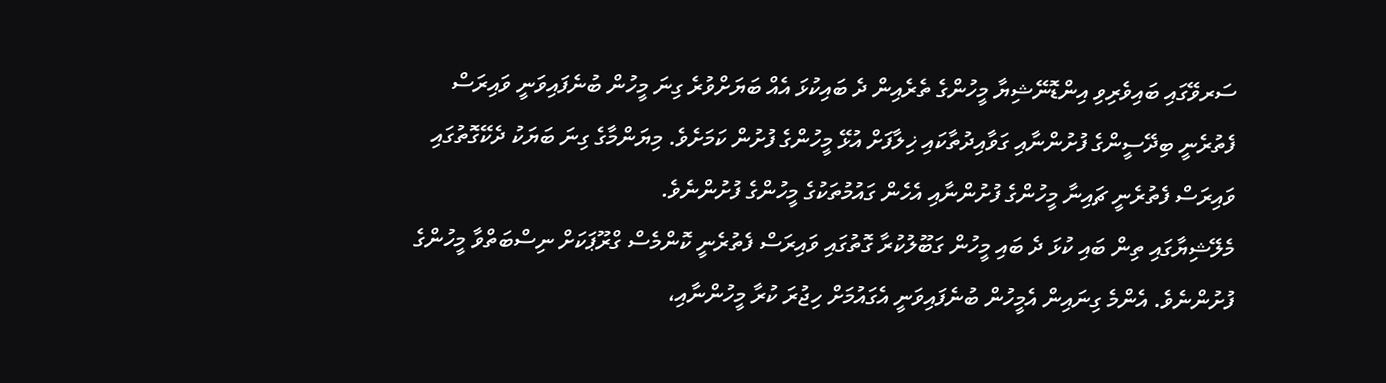ސަރވޭގައި ބައިވެރިވި އިންޑޮނޭޝިޔާ މީހުންގެ ތެރެއިން ދެ ބައިކުޅަ އެއް ބަޔަށްވުރެ ގިނަ މީހުން ބުނެފައިވަނީ ވައިރަސް ފެތުރެނީ ބިދޭސީންގެ ފުށުންނާއި ގަވާއިދުތާކައި ޚިލާފަށް އުޅޭ މީހުންގެ ފުށުން ކަމަށެވެ. މިޔަންމާގެ ގިނަ ބަޔަކު ދެކޭގޮތުގައި ވައިރަސް ފެތުރެނީ ޗައިނާ މީހުންގެ ފުށުންނާއި އެހެން ގައުމުތަކުގެ މީހުންގެ ފުށުންނެވެ.
މެލޭޝިޔާގައި ތިން ބައި ކުޅަ ދެ ބައި މީހުން ގަބޫލުކުރާ ގޮތުގައި ވައިރަސް ފެތުރެނީ ކޮންމެސް ގްރޫޕަކަށް ނިސްބަތްވާ މީހުންގެ ފުށުންނެވެ. އެންމެ ގިނައިން އެމީހުން ބުނެފައިވަނީ އެގައުމަށް ހިޖުރަ ކުރާ މީހުންނާއި،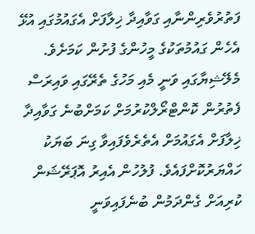ފަތުރުވެރިންނާއި ގަވާއިދާ ޚިލާފަށް އެގައުމުގައި އުޅޭ އެހެން ގައުމުތަކުގެ މީހުންގެ ފުށުން ކަމަށެވެ.
މެލޭޝިޔާގައި ވަނީ މެއި މަހުގެ ތެރޭގައި ވައިރަސް ފެތުރުން ކޮންޓްރޯލްކުރުމަށް ކަމަށްބުނެ ގަވާއިދާ ޚިލާފަށް އެގައުމަށް އެތެރެވެފައިވާ ގިނަ ބަޔަކު ހައްޔަރުކޮށްފައެވެ. ފުލުހުން އެއިރު އޮޕަރޭޝަން ކުރިއަށް ގެންދަމުން ބުނެފައިވަނީ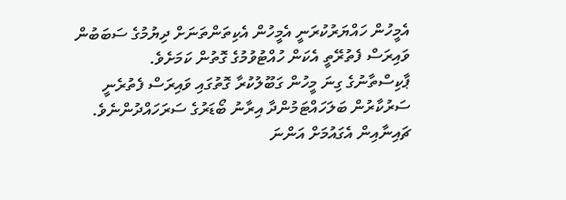އެމީހުން ހައްޔަރުކުރަނީ އެމީހުން އެކިތަންތަނަށް ދިޔުމުގެ ސަބަބުން ވައިރަސް ފެތުރޭތީ އެކަން ހުއްޓުވުމުގެ ގޮތުން ކަމަށެވެ.
ޕާކިސްތާނުގެ ގިނަ މީހުން ގަބޫލުކުރާ ގޮތުގައި ވައިރަސް ފެތުރެނީ ސަރުކާރުން ބަލަހައްޓަމުންދާ އިރާނު ބޯޑަރުގެ ސަރަހައްދުންނެވެ. ޗައިނާއިން އެގައުމަށް އަންނަ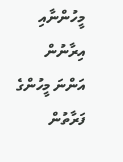މީހުންނާއި އިރާނުން އަންނަ މީހުންގެ ފަރާތުން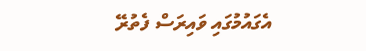އެގައުމުގައި ވައިރަސް ފެތުރޭ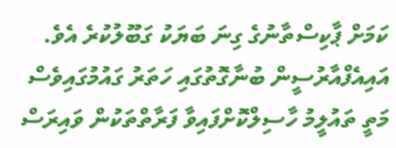ކަމަށް ޕާކިސްތާނުގެ ގިނަ ބަޔަކު ގަބޫލުކުރެ އެވެ.
އައިއެފްއާރުސީން ބުނާގޮތުގައި ހަތަރު ގައުމުގައިވެސް މަތީ ތައުލީމު ހާސިލްކޮށްފައިވާ ފަރާތްތަކުން ވައިރަސް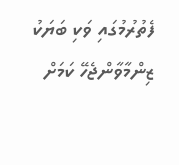ފެތުރުމުގައި ވަކި ބަޔަކު ޒިންމާވާންޖެހޭ ކަމަށް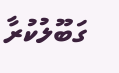ގަބޫލުކުރާ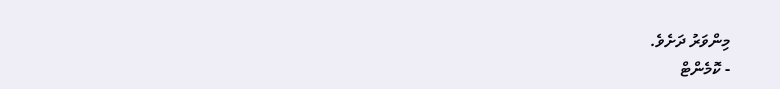މިންވަރު ދަށެވެ.
- ކޮމެންޓް